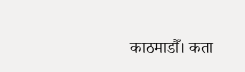काठमाडौँ। कता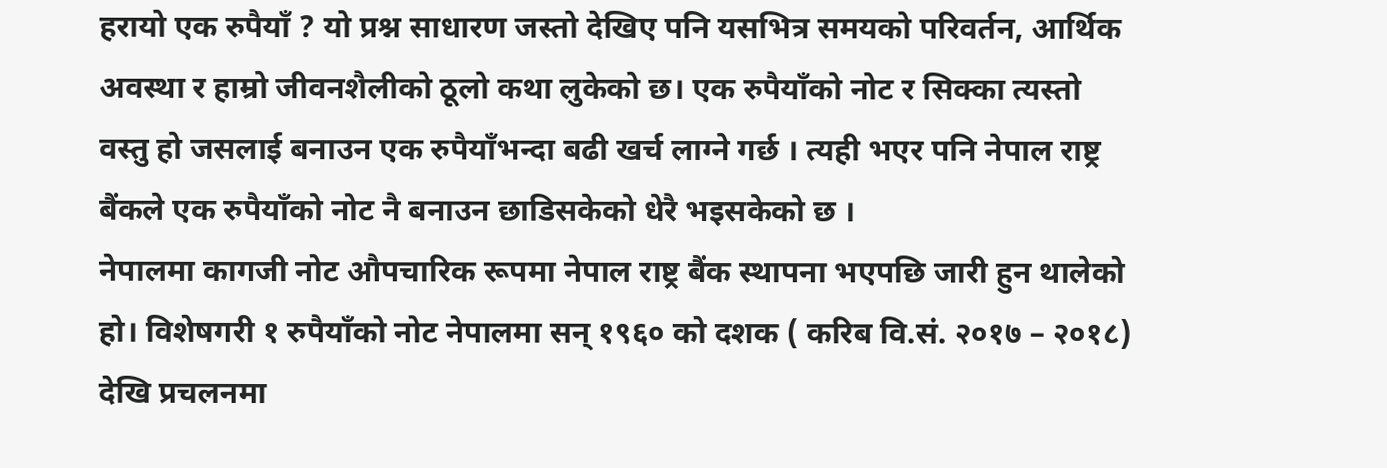हरायो एक रुपैयाँ ? यो प्रश्न साधारण जस्तो देखिए पनि यसभित्र समयको परिवर्तन, आर्थिक अवस्था र हाम्रो जीवनशैलीको ठूलो कथा लुकेको छ। एक रुपैयाँको नोट र सिक्का त्यस्तो वस्तु हो जसलाई बनाउन एक रुपैयाँभन्दा बढी खर्च लाग्ने गर्छ । त्यही भएर पनि नेपाल राष्ट्र बैंकले एक रुपैयाँको नोट नै बनाउन छाडिसकेको धेरै भइसकेको छ ।
नेपालमा कागजी नोट औपचारिक रूपमा नेपाल राष्ट्र बैंक स्थापना भएपछि जारी हुन थालेको हो। विशेषगरी १ रुपैयाँको नोट नेपालमा सन् १९६० को दशक ( करिब वि.सं. २०१७ – २०१८) देखि प्रचलनमा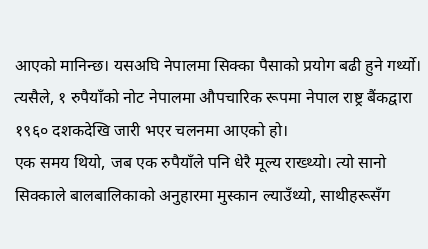आएको मानिन्छ। यसअघि नेपालमा सिक्का पैसाको प्रयोग बढी हुने गर्थ्यो। त्यसैले, १ रुपैयाँको नोट नेपालमा औपचारिक रूपमा नेपाल राष्ट्र बैंकद्वारा १९६० दशकदेखि जारी भएर चलनमा आएको हो।
एक समय थियो, जब एक रुपैयाँले पनि धेरै मूल्य राख्थ्यो। त्यो सानो सिक्काले बालबालिकाको अनुहारमा मुस्कान ल्याउँथ्यो, साथीहरूसँग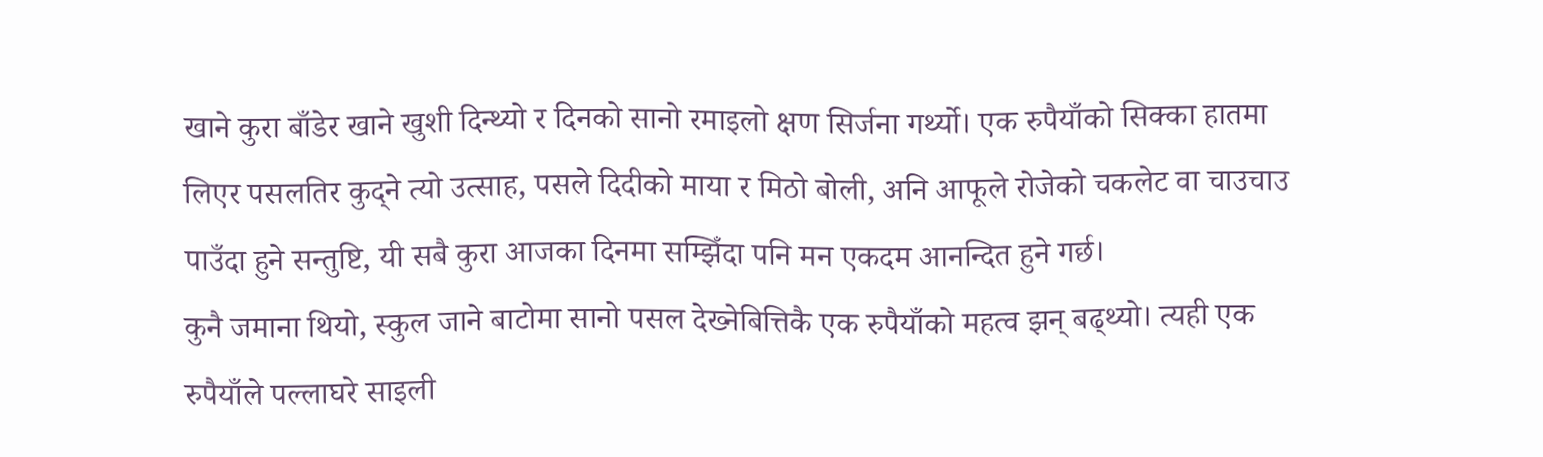खाने कुरा बाँडेर खाने खुशी दिन्थ्यो र दिनको सानो रमाइलो क्षण सिर्जना गर्थ्यो। एक रुपैयाँको सिक्का हातमा लिएर पसलतिर कुद्ने त्यो उत्साह, पसले दिदीको माया र मिठो बोली, अनि आफूले रोजेको चकलेट वा चाउचाउ पाउँदा हुने सन्तुष्टि, यी सबै कुरा आजका दिनमा सम्झिँदा पनि मन एकदम आनन्दित हुने गर्छ।
कुनै जमाना थियो, स्कुल जाने बाटोमा सानो पसल देख्नेबित्तिकै एक रुपैयाँको महत्व झन् बढ्थ्यो। त्यही एक रुपैयाँले पल्लाघरे साइली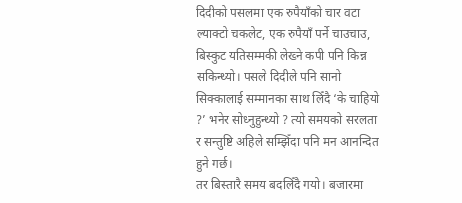दिदीको पसलमा एक रुपैयाँको चार वटा ल्याक्टो चकलेट, एक रुपैयाँ पर्ने चाउचाउ, बिस्कुट यतिसम्मकी लेख्ने कपी पनि किन्न सकिन्थ्यो। पसले दिदीले पनि सानो सिक्कालाई सम्मानका साथ लिँदै ‘के चाहियो ?’ भनेर सोध्नुहुन्थ्यो ? त्यो समयको सरलता र सन्तुष्टि अहिले सम्झिँदा पनि मन आनन्दित हुने गर्छ।
तर बिस्तारै समय बदलिँदै गयो। बजारमा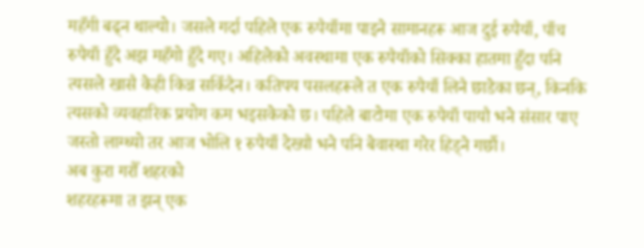महँगी बढ्न थाल्यो। जसले गर्दा पहिले एक रुपैयाँमा पाइने सामानहरू आज दुई रुपैयाँ, पाँच रुपैयाँ हुँदै अझ महँगो हुँदै गए। अहिलेको अवस्थामा एक रुपैयाँको सिक्का हातमा हुँदा पनि त्यसले खासै केही किन्न सकिँदैन। कतिपय पसलहरूले त एक रुपैयाँ लिनै छाडेका छन्, किनकि त्यसको व्यवहारिक प्रयोग कम भइसकेको छ। पहिले बाटोमा एक रुपैयाँ पायौ भने संसार पाए जस्तो लाग्थ्यो तर आज भोलि १ रुपैयाँ देख्यौ भने पनि बेवास्था गरेर हिड्ने गर्छौ।
अब कुरा गरौँ शहरको
शहरहरूमा त झन् एक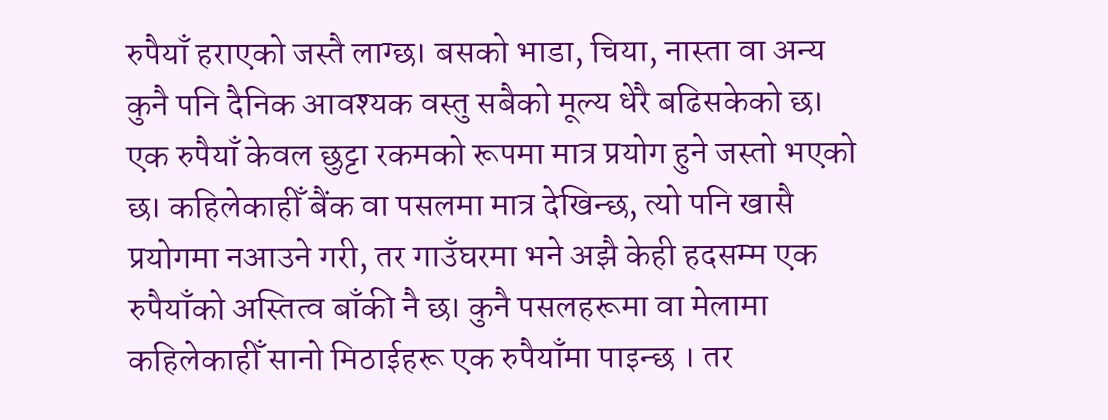रुपैयाँ हराएको जस्तै लाग्छ। बसको भाडा, चिया, नास्ता वा अन्य कुनै पनि दैनिक आवश्यक वस्तु सबैको मूल्य धेरै बढिसकेको छ। एक रुपैयाँ केवल छुट्टा रकमको रूपमा मात्र प्रयोग हुने जस्तो भएको छ। कहिलेकाहीँ बैंक वा पसलमा मात्र देखिन्छ, त्यो पनि खासै प्रयोगमा नआउने गरी, तर गाउँघरमा भने अझै केही हदसम्म एक रुपैयाँको अस्तित्व बाँकी नै छ। कुनै पसलहरूमा वा मेलामा कहिलेकाहीँ सानो मिठाईहरू एक रुपैयाँमा पाइन्छ । तर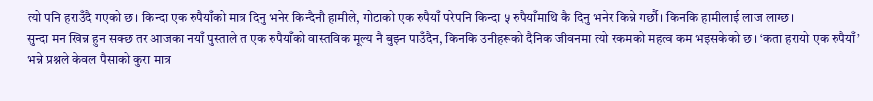त्यो पनि हराउँदै गएको छ। किन्दा एक रुपैयाँको मात्र दिनु भनेर किन्दैनौ हामीले, गोटाको एक रुपैयाँ परेपनि किन्दा ५ रुपैयाँमाथि कै दिनु भनेर किन्ने गर्छौ। किनकि हामीलाई लाज लाग्छ।
सुन्दा मन खिन्न हुन सक्छ तर आजका नयाँ पुस्ताले त एक रुपैयाँको वास्तविक मूल्य नै बुझ्न पाउँदैन, किनकि उनीहरूको दैनिक जीवनमा त्यो रकमको महत्व कम भइसकेको छ। ‘कता हरायो एक रुपैयाँ’ भन्ने प्रश्नले केवल पैसाको कुरा मात्र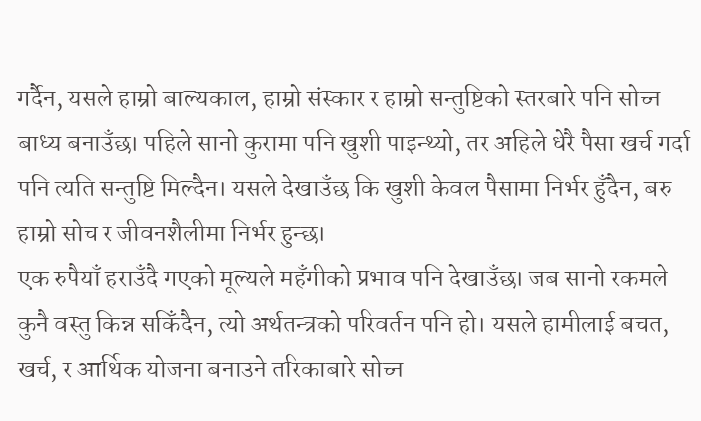गर्दैन, यसले हाम्रो बाल्यकाल, हाम्रो संस्कार र हाम्रो सन्तुष्टिको स्तरबारे पनि सोच्न बाध्य बनाउँछ। पहिले सानो कुरामा पनि खुशी पाइन्थ्यो, तर अहिले धेरै पैसा खर्च गर्दा पनि त्यति सन्तुष्टि मिल्दैन। यसले देखाउँछ कि खुशी केवल पैसामा निर्भर हुँदैन, बरु हाम्रो सोच र जीवनशैलीमा निर्भर हुन्छ।
एक रुपैयाँ हराउँदै गएको मूल्यले महँगीको प्रभाव पनि देखाउँछ। जब सानो रकमले कुनै वस्तु किन्न सकिँदैन, त्यो अर्थतन्त्रको परिवर्तन पनि हो। यसले हामीलाई बचत, खर्च, र आर्थिक योजना बनाउने तरिकाबारे सोच्न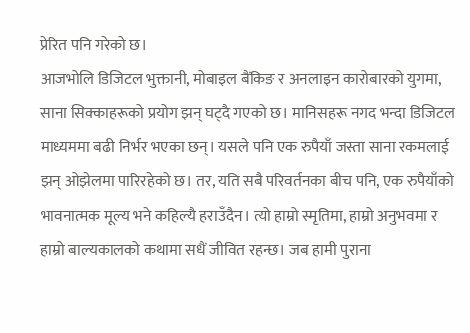प्रेरित पनि गरेको छ।
आजभोलि डिजिटल भुक्तानी, मोबाइल बैंकिङ र अनलाइन कारोबारको युगमा, साना सिक्काहरूको प्रयोग झन् घट्दै गएको छ। मानिसहरू नगद भन्दा डिजिटल माध्यममा बढी निर्भर भएका छन्। यसले पनि एक रुपैयाँ जस्ता साना रकमलाई झन् ओझेलमा पारिरहेको छ। तर, यति सबै परिवर्तनका बीच पनि, एक रुपैयाँको भावनात्मक मूल्य भने कहिल्यै हराउँदैन। त्यो हाम्रो स्मृतिमा, हाम्रो अनुभवमा र हाम्रो बाल्यकालको कथामा सधैं जीवित रहन्छ। जब हामी पुराना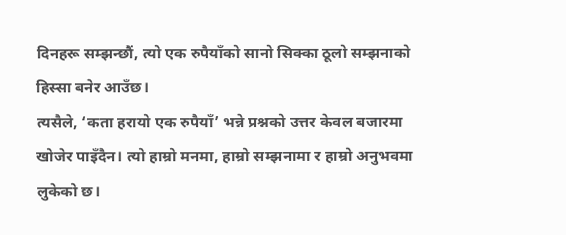दिनहरू सम्झन्छौं, त्यो एक रुपैयाँको सानो सिक्का ठूलो सम्झनाको हिस्सा बनेर आउँछ।
त्यसैले, ‘कता हरायो एक रुपैयाँ’ भन्ने प्रश्नको उत्तर केवल बजारमा खोजेर पाइँदैन। त्यो हाम्रो मनमा, हाम्रो सम्झनामा र हाम्रो अनुभवमा लुकेको छ।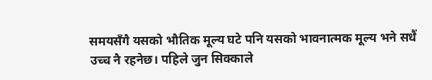समयसँगै यसको भौतिक मूल्य घटे पनि यसको भावनात्मक मूल्य भने सधैं उच्च नै रहनेछ। पहिले जुन सिक्काले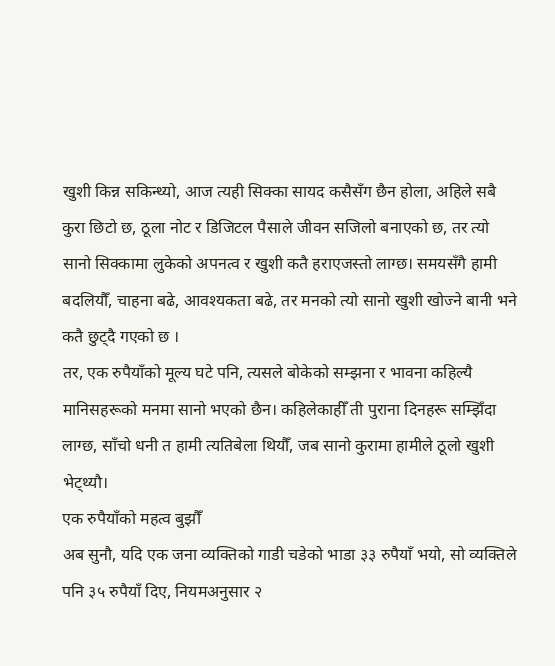खुशी किन्न सकिन्थ्यो, आज त्यही सिक्का सायद कसैसँग छैन होला, अहिले सबै कुरा छिटो छ, ठूला नोट र डिजिटल पैसाले जीवन सजिलो बनाएको छ, तर त्यो सानो सिक्कामा लुकेको अपनत्व र खुशी कतै हराएजस्तो लाग्छ। समयसँगै हामी बदलियौँ, चाहना बढे, आवश्यकता बढे, तर मनको त्यो सानो खुशी खोज्ने बानी भने कतै छुट्दै गएको छ ।
तर, एक रुपैयाँको मूल्य घटे पनि, त्यसले बोकेको सम्झना र भावना कहिल्यै मानिसहरूको मनमा सानो भएको छैन। कहिलेकाहीँ ती पुराना दिनहरू सम्झिँदा लाग्छ, साँचो धनी त हामी त्यतिबेला थियौँ, जब सानो कुरामा हामीले ठूलो खुशी भेट्थ्यौ।
एक रुपैयाँको महत्व बुझौँ
अब सुनौ, यदि एक जना व्यक्तिको गाडी चडेको भाडा ३३ रुपैयाँ भयो, सो व्यक्तिले पनि ३५ रुपैयाँ दिए, नियमअनुसार २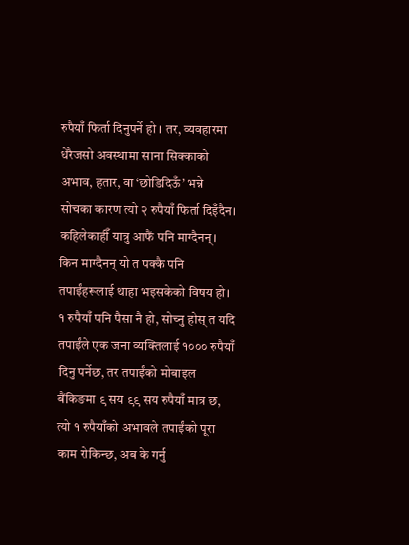रुपैयाँ फिर्ता दिनुपर्ने हो । तर, व्यवहारमा धेरैजसो अवस्थामा साना सिक्काको अभाव, हतार, वा ‘छोडिदिऊँ’ भन्ने सोचका कारण त्यो २ रुपैयाँ फिर्ता दिइँदैन। कहिलेकाहीँ यात्रु आफैं पनि माग्दैनन्। किन माग्दैनन् यो त पक्कै पनि तपाईंहरूलाई थाहा भइसकेको विषय हो।
१ रुपैयाँ पनि पैसा नै हो, सोच्नु होस् त यदि तपाईंले एक जना व्यक्तिलाई १००० रुपैयाँ दिनु पर्नेछ, तर तपाईंको मोबाइल बैंकिङमा ९ सय ९९ सय रुपैयाँ मात्र छ, त्यो १ रुपैयाँको अभावले तपाईंको पूरा काम रोकिन्छ, अब के गर्नु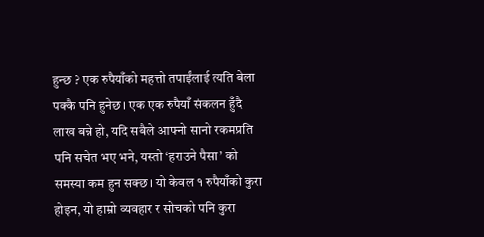हुन्छ ? एक रुपैयाँको महत्तो तपाईंलाई त्यति बेला पक्कै पनि हुनेछ। एक एक रुपैयाँ संकलन हुँदै लाख बन्ने हो, यदि सबैले आफ्नो सानो रकमप्रति पनि सचेत भए भने, यस्तो ‘हराउने पैसा’ को समस्या कम हुन सक्छ। यो केवल १ रुपैयाँको कुरा होइन, यो हाम्रो व्यवहार र सोचको पनि कुरा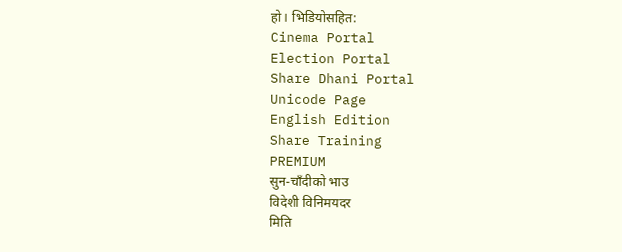हो। भिडियोसहित:
Cinema Portal
Election Portal
Share Dhani Portal
Unicode Page
English Edition
Share Training
PREMIUM
सुन-चाँदीको भाउ
विदेशी विनिमयदर
मिति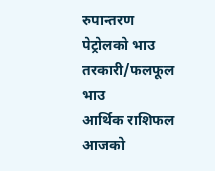रुपान्तरण
पेट्रोलको भाउ
तरकारी/फलफूल भाउ
आर्थिक राशिफल
आजको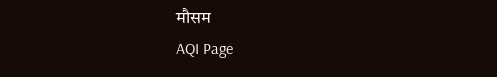मौसम
AQI Page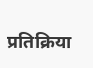प्रतिक्रिया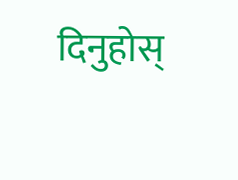दिनुहोस्